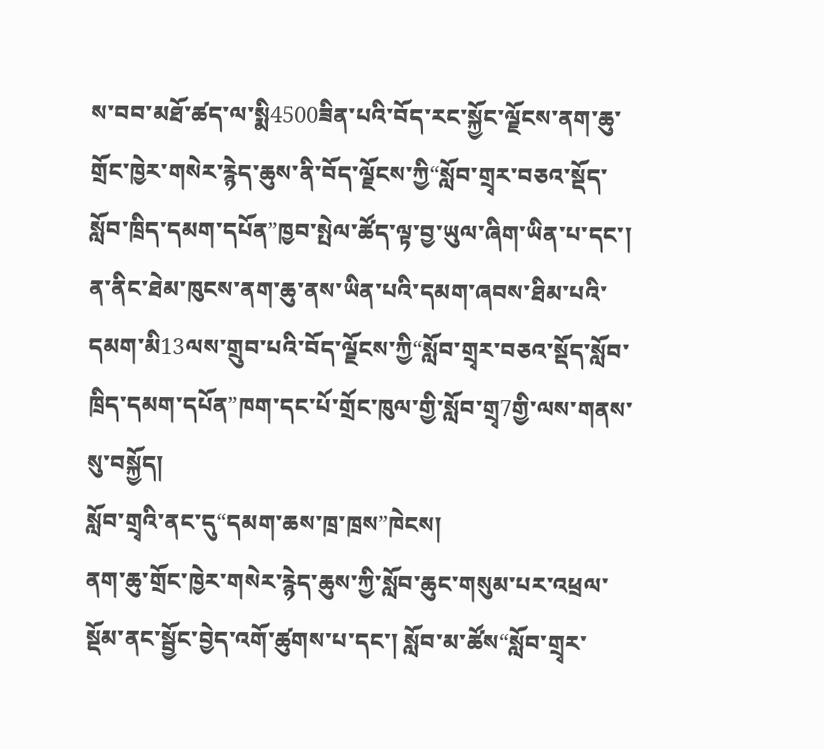ས་བབ་མཐོ་ཚད་ལ་སྨི4500ཟིན་པའི་བོད་རང་སྐྱོང་ལྗོངས་ནག་ཆུ་གྲོང་ཁྱེར་གསེར་རྙེད་ཆུས་ནི་བོད་ལྗོངས་ཀྱི“སློབ་གྲྭར་བཅའ་སྡོད་སློབ་ཁྲིད་དམག་དཔོན”ཁྱབ་སྤེལ་ཚོད་ལྟ་བྱ་ཡུལ་ཞིག་ཡིན་པ་དང་། ན་ནིང་ཐེམ་ཁུངས་ནག་ཆུ་ནས་ཡིན་པའི་དམག་ཞབས་ཐིམ་པའི་དམག་མི13ལས་གྲུབ་པའི་བོད་ལྗོངས་ཀྱི“སློབ་གྲྭར་བཅའ་སྡོད་སློབ་ཁྲིད་དམག་དཔོན”ཁག་དང་པོ་གྲོང་ཁུལ་གྱི་སློབ་གྲྭ7གྱི་ལས་གནས་སུ་བསྐྱོད།
སློབ་གྲྭའི་ནང་དུ“དམག་ཆས་ཁྲ་ཁྲས”ཁེངས།
ནག་ཆུ་གྲོང་ཁྱེར་གསེར་རྙེད་ཆུས་ཀྱི་སློབ་ཆུང་གསུམ་པར་འཕྲལ་སྡོམ་ནང་སྦྱོང་བྱེད་འགོ་ཚུགས་པ་དང་། སློབ་མ་ཚོས“སློབ་གྲྭར་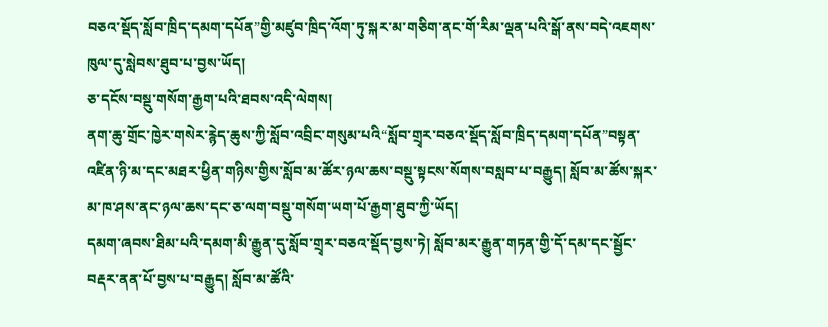བཅའ་སྡོད་སློབ་ཁྲིད་དམག་དཔོན”གྱི་མཛུབ་ཁྲིད་འོག་ཏུ་སྐར་མ་གཅིག་ནང་གོ་རིམ་ལྡན་པའི་སྒོ་ནས་བདེ་འཇགས་ཁུལ་དུ་སླེབས་ཐུབ་པ་བྱས་ཡོད།
ཅ་དངོས་བསྡུ་གསོག་རྒྱག་པའི་ཐབས་འདི་ལེགས།
ནག་ཆུ་གྲོང་ཁྱེར་གསེར་རྙེད་ཆུས་ཀྱི་སློབ་འབྲིང་གསུམ་པའི“སློབ་གྲྭར་བཅའ་སྡོད་སློབ་ཁྲིད་དམག་དཔོན”བསྟན་འཛིན་ཉི་མ་དང་མཐར་ཕྱིན་གཉིས་གྱིས་སློབ་མ་ཚོར་ཉལ་ཆས་བསྡུ་སྟངས་སོགས་བསླབ་པ་བརྒྱུད། སློབ་མ་ཚོས་སྐར་མ་ཁ་ཤས་ནང་ཉལ་ཆས་དང་ཅ་ལག་བསྡུ་གསོག་ཡག་པོ་རྒྱག་ཐུབ་ཀྱི་ཡོད།
དམག་ཞབས་ཐིམ་པའི་དམག་མི་རྒྱུན་དུ་སློབ་གྲྭར་བཅའ་སྡོད་བྱས་ཏེ། སློབ་མར་རྒྱུན་གཏན་གྱི་དོ་དམ་དང་སྦྱོང་བརྡར་ནན་པོ་བྱས་པ་བརྒྱུད། སློབ་མ་ཚོའི་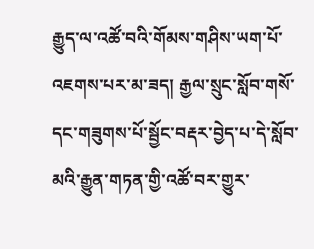རྒྱུད་ལ་འཚོ་བའི་གོམས་གཤིས་ཡག་པོ་འཇགས་པར་མ་ཟད། རྒྱལ་སྲུང་སློབ་གསོ་དང་གཟུགས་པོ་སྦྱོང་བརྡར་བྱེད་པ་དེ་སློབ་མའི་རྒྱུན་གཏན་གྱི་འཚོ་བར་གྱུར་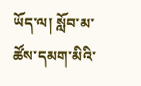ཡོད་ལ། སློབ་མ་ཚོས་དམག་མིའི་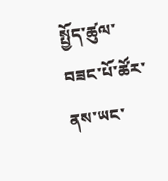སྤྱོད་ཚུལ་བཟང་པོ་ཚོར་ནས་ཡང་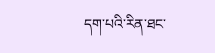དག་པའི་རིན་ཐང་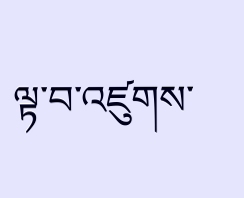ལྟ་བ་འཛུགས་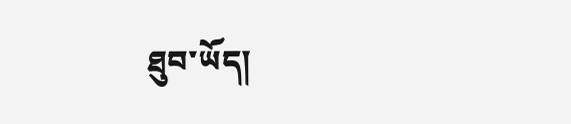ཐུབ་ཡོད།